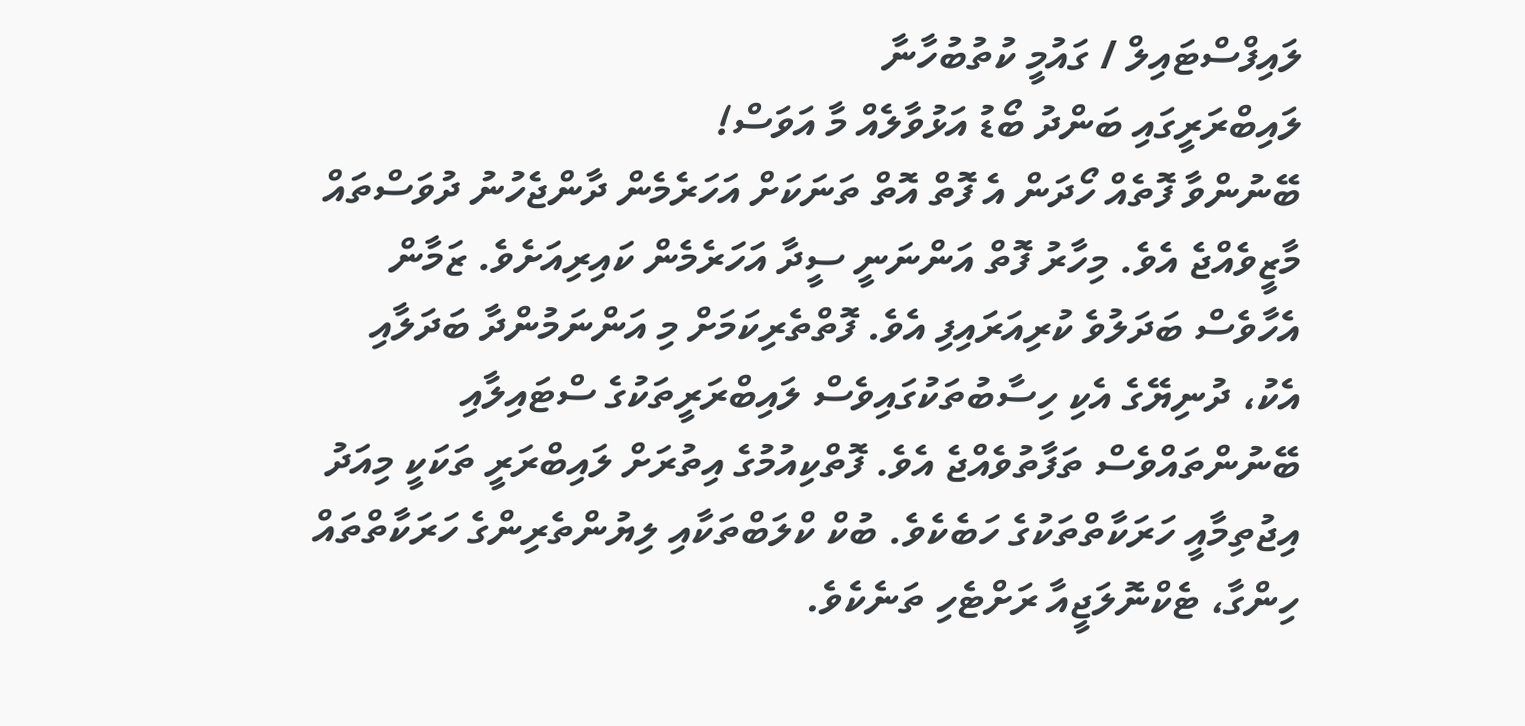ލައިފްސްޓައިލް / ގައުމީ ކުތުބުހާނާ
ލައިބްރަރީގައި ބަންދު ބޯޑު އަޅުވާލެއް މާ އަވަސް!
ބޭނުންވާ ފޮތެއް ހޯދަން އެ ފޮތް އޮތް ތަނަކަށް އަހަރެމެން ދާންޖެހުނު ދުވަސްތައް މާޒީވެއްޖެ އެވެ. މިހާރު ފޮތް އަންނަނީ ސީދާ އަހަރެމެން ކައިރިއަށެވެ. ޒަމާން އެހާވެސް ބަދަލުވެ ކުރިއަރައިފި އެވެ. ފޮތްތެރިކަމަށް މި އަންނަމުންދާ ބަދަލާއި އެކު، ދުނިޔޭގެ އެކި ހިސާބުތަކުގައިވެސް ލައިބްރަރީތަކުގެ ސްޓައިލާއި ބޭނުންތައްވެސް ތަފާތުވެއްޖެ އެވެ. ފޮތްކިއުމުގެ އިތުރަށް ލައިބްރަރީ ތަކަކީ މިއަދު އިޖުތިމާއީ ހަރަކާތްތަކުގެ ހަބެކެވެ. ބުކް ކްލަބްތަކާއި ލިޔުންތެރިންގެ ހަރަކާތްތައް ހިންގާ، ޓެކްނޮލަޖީއާ ރަށްޓެހި ތަނެކެވެ.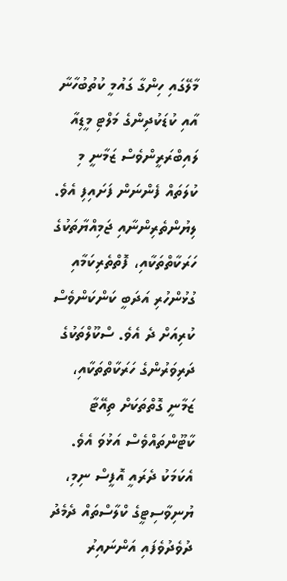މާލޭގައި ހިންގާ ގައުމީ ކުތުބުހާނާ އާއި ކުޑަކުދިންގެ މަލްޓި މީޑިއާ ލައިބްރަރީންވެސް ޒަމާނީ މި ކުލަތައް ފެންނަން ފަށައިފި އެވެ. ލިޔުންތެރިންނާއި ޖަމިއްޔާތަކުގެ ހަރަކާތްތަކާއި، ފޮތްތެރިކަމާއި ގުޅުންހުރި އަދަބީ ކަންކަންވެސް ކުރިއަށް ދެ އެވެ. ސްކޫލްތަކުގެ ދަރިވަރުންގެ ހަރަކާތްތަކާއި، ޒަމާނީ ގޮތްތަކަށް ތިއޭޓާ ކާޓޫންތައްވެސް އަޅުވަ އެވެ.
އެކަމަކު ދެރައީ އޮފީސް ނިމި، ޔުނިވާސިޓީގެ ކްލާސްތައް ދެމެދު ދުވެދުވެފައި އަންނައިރު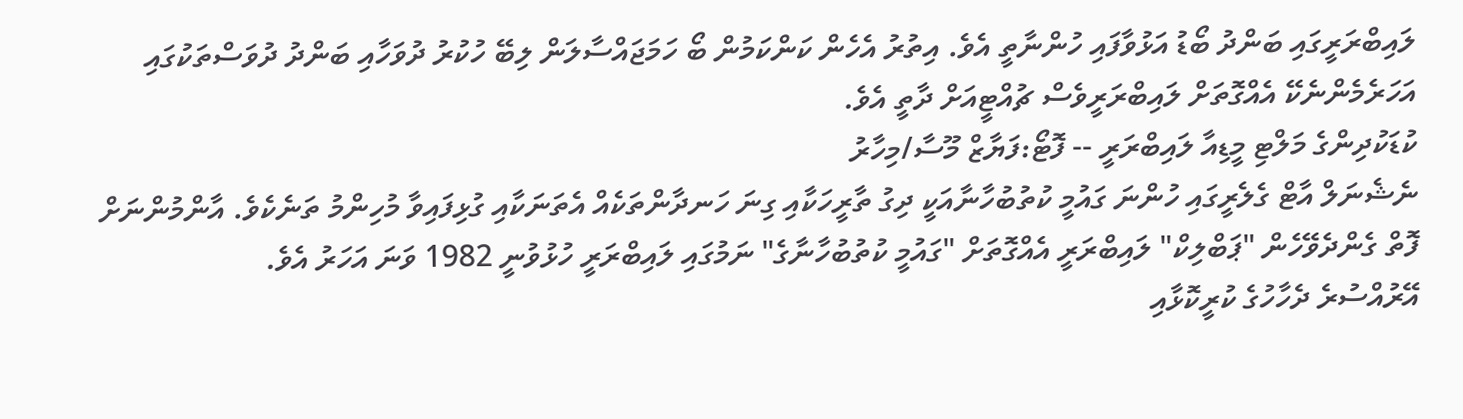ލައިބްރަރީގައި ބަންދު ބޯޑު އަޅުވާފައި ހުންނާތީ އެވެ. އިތުރު އެހެން ކަންކަމުން ބޯ ހަމަޖައްސާލަން ލިބޭ ހުކުރު ދުވަހާއި ބަންދު ދުވަސްތަކުގައި އަހަރެމެންނެކޭ އެއްގޮތަށް ލައިބްރަރީވެސް ޗުއްޓީއަށް ދާތީ އެވެ.
ކުޑަކުދިންގެ މަލްޓި މީޑިއާ ލައިބްރަރީ -- ފޮޓޯ:ފަޔާޒް މޫސާ/މިހާރު
ނެޝެނަލް އާޓް ގެލެރީގައި ހުންނަ ގައުމީ ކުތުބުހާނާއަކީ ދިގު ތާރީހަކާއި ގިނަ ހަނދާންތަކެއް އެތަނަކާއި ގުޅިފައިވާ މުހިންމު ތަނެކެވެ. އާންމުންނަށް ފޮތް ގެންދެވޭހެން "ޕަބްލިކް" ލައިބްރަރީ އެއްގޮތަށް "ގައުމީ ކުތުބުހާނާގެ" ނަމުގައި ލައިބްރަރީ ހުޅުވުނީ 1982 ވަނަ އަހަރު އެވެ.
އޭރުއްސުރެ ދެހާހުގެ ކުރީކޮޅާއި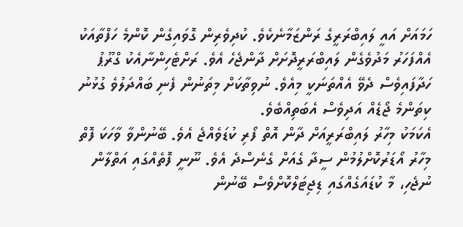ހަމައަށް އައީ ލައިބްރަރީގެ ރަންޒަމާނެކެވެ. ކުދިވެރިން ގޮވައިގެން ކޮންމެ ހަފްތާއަކު އެއްފަހަރު މަދުވެގެން ލައިބްރަރީދޮށަށް ދާންޖެހެ އެވެ. ރަށްޓެހިންނާއެކު ގްރޫޕު ހަދާފައިވެސް ދެވޭ އެއްތަނަކީ މިއެވެ. ނުވިތާކަށް މިތަނުން ފެނި ބައްދަލުވެ ގުޅުނު ކިތަންމެ ޖޯޑެއް އަދިވެސް އެބަތިއްބެވެ.
އެކަމަކު މިހާރު ލައިބްރަރީއަށް ދާން އޮތް ފޯރި ކުޑަވެއްޖެ އެވެ. ބޭނުންވާ ވާހަކަ ފޮތް މިހާރު އޯޑަރުކޮށްލުމުން ސީދާ ގެއަށް ގެނެސްދެ އެވެ. ނޫނީ ފޮތެއްގައި އަތްލާން ނުޖެހި، މާ ކުޑައަގެއްގައި ޑިޖިޓަލްކޮށްވެސް ބޭނުން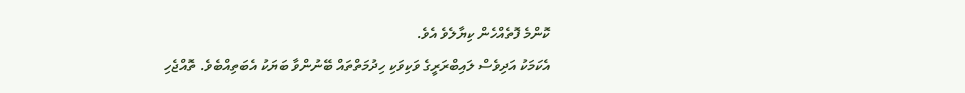ކޮންމެ ފޮތެއްހެން ކިޔާލެވެ އެވެ.
އެކަމަކު އަދިވެސް ލައިބްރަރީގެ ވަކިވަކި ހިދުމަތްތައް ބޭނުންވާ ބަޔަކު އެބަތިއްބެވެ. ތޮއްޖެހި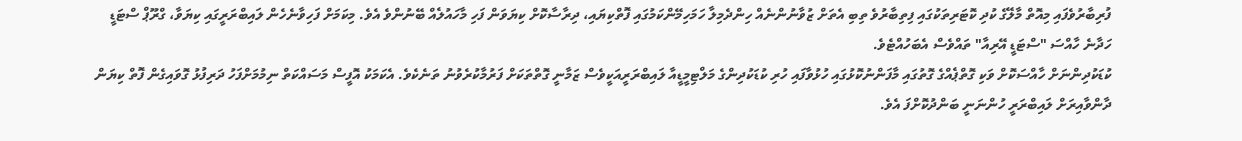ފުރިބާރުވެފައި މިއޮތް މާލޭގެ ކުދި ކޮޓަރިތަކުގައި ފިތިބާރުވެ ތިބި އެތަށް ޒުވާނުންނެއް ހިންދެމިލާ ހަމަހިމޭންކަމުގައި ފޮތްކިޔައި، ދިރާސާކޮށް ކިޔަވަން ފަހި މާހައުލެއް ބޭނުންވެ އެވެ. މިކަމަށް ފަހިވާނެހެން ލައިބްރަރީގައި ކިޔަވާ، ގްރޫޕް ސްޓަޑީ ހަދާނެ ހާއްސަ "ސްޓަޑީ އޭރިއާ" ތައްވެސް އެބަހުއްޓެވެ.
ކުޑަކުދިންނަށް ހާއްސަކޮށް ވަކި ގޮތްޕެއްގެ ގޮތުގައި މާފަންނުކޮޅުގައި ހުޅުވާފައި ހުރި ކުޑަކުދިންގެ މަލްޓިމީޑީއާ ލައިބްރަރީއަކީވެސް ޒަމާނީ ގޮތްތަކަށް ފަރުމާކުރެވުނު ތަނެކެވެ. އެކަމަކު އޮފީސް މަސައްކަތް ނިމުމަށްފަހު ދަރިފުޅު ގޮވައިގެން ފޮތް ކިޔަން ދާންވާއިރަށް ލައިބްރަރީ ހުންނަނީ ބަންދުކޮށްފަ އެވެ.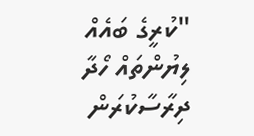"ކުރީގެ ބައެއް ލިޔުންތައް ހޯދާ ދިރާސާކުރަން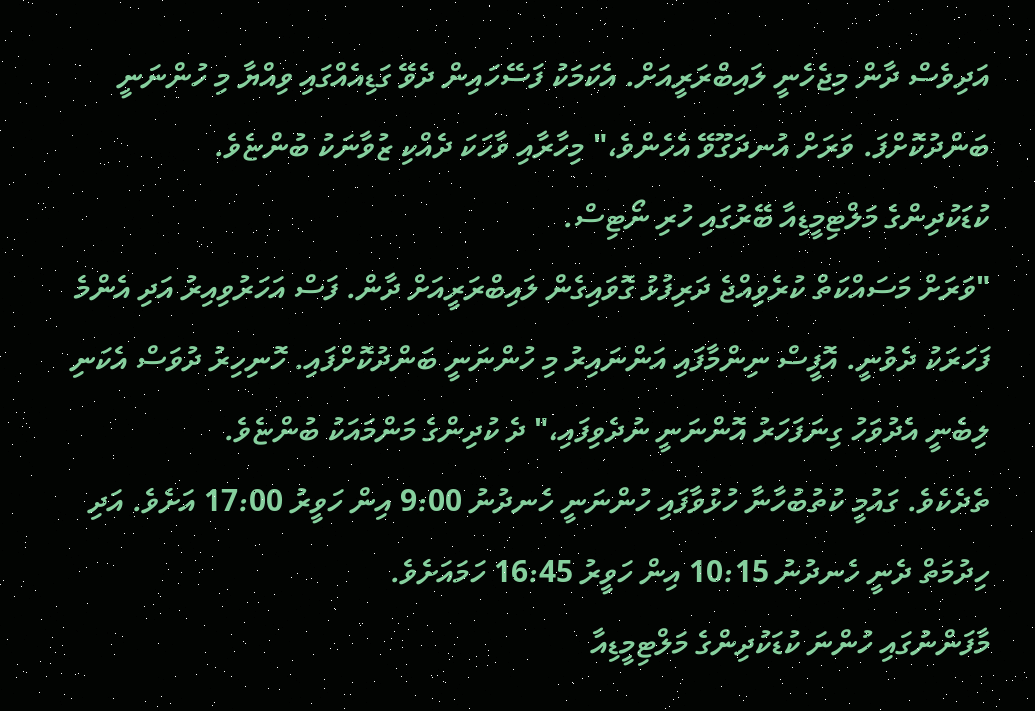އަދިވެސް ދާން މިޖެހެނީ ލައިބްރަރީއަށް. އެކަމަކު ފަސޭހައިން ދެވޭ ގަޑިއެއްގައި ވިއްޔާ މި ހުންނަނީ ބަންދުކޮށްފަ. ވަރަށް އުނދަގޫވޭ އެހެންވެ،" މިހާރާއި ވާހަކަ ދެއްކި ޒުވާނަކު ބުންޏެވެ.
ކުޑަކުދިންގެ މަލްޓިމީޑިއާ ބޭރުގައި ހުރި ނޯޓިސް.
"ވަރަށް މަސައްކަތް ކުރެވިއްޖެ ދަރިފުޅު ގޮވައިގެން ލައިބްރަރީއަށް ދާން. ފަސް އަހަރުވިއިރު އަދި އެންމެ ފަހަރަކު ދެވުނީ. އޮފީސް ނިންމާފައި އަންނައިރު މި ހުންނަނީ ބަންދުކޮށްފައި. ހޮނިހިރު ދުވަސް އެކަނި ލިބެނީ އެދުވަހު ގިނަފަހަރު އޮންނަނީ ނުދެވިފައި،" ދެ ކުދިންގެ މަންމައަކު ބުންޏެވެ.
ތެދެކެވެ. ގައުމީ ކުތުބުހާނާ ހުޅުވާފައި ހުންނަނީ ހެނދުނު 9:00 އިން ހަވީރު 17:00 އަށެވެ. އަދި ހިދުމަތް ދެނީ ހެނދުނު 10:15 އިން ހަވީރު 16:45 ހަމައަށެވެ.
މާފަންނުގައި ހުންނަ ކުޑަކުދިންގެ މަލްޓިމީޑިއާ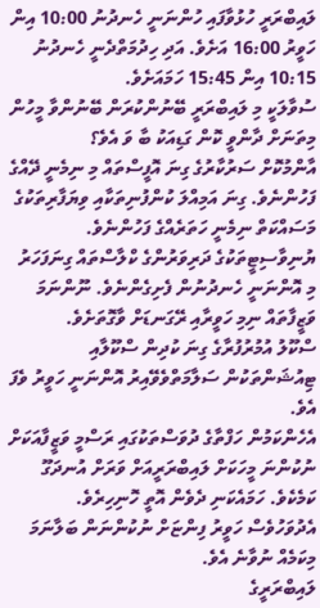ލައިބްރަރީ ހުޅުވާފައި ހުންނަނީ ހެނދުނު 10:00 އިން ހަވީރު 16:00 އަށެވެ. އަދި ހިދުމަތްދެނީ ހެނދުނު 10:15 އިން 15:45 ހަމައަށެވެ.
ސުވާލަކީ މި ލައިބްރަރީ ބޭނުންކުރަން ބޭނުންވާ މީހުން މިތަނަށް ދާންވީ ކޮން ގަޑިއަކު ބާ ވަ އެވެ؟
އާންމުކޮށް ސަރުކާރުގެ ގިނަ އޮފީސްތައް މި ނިމެނީ ދޭއްގެ ފަހުންނެވެ. ގިނަ އަމިއްލަ ކުންފުނިތަކާއި ވިޔަފާރިތަކުގެ މަސައްކަތް ނިމެނީ ހަތަރެއްގެ ފަހުންނެވެ. ޔުނިވާސިޓީތަކުގެ ދަރިވަރުންގެ ކްލާސްތައް ގިނަފަހަރު މި އޮންނަނީ ހެނދުނުން ފެށިގެންނެވެ. ނޫންނަމަ ވަޒީފާތައް ނިމި ހަވީރާއި ރޭގަނޑަށް ވާގޮތަށެވެ.
ސްކޫލު އުމުރުފުރާގެ ގިނަ ކުދިން ސްކޫލާއި ޓިއުޝަންތަކުން ސަލާމަތްވެވޭއިރު އޮންނަނީ ހަވީރު ވެފަ އެވެ.
އެހެންކަމުން ހަފްތާގެ ދުވަސްތަކުގައި ރަސްމީ ވަޒީފާއަކަށް ނުކުންނަ މީހަކަށް ލައިބްރަރީއަށް ވަރަށް އުނދަގޫ ކަމެކެވެ. ހަމައެކަނި ދެވެން އޮތީ ހޮނިހިރެވެ. އެދުވަހުވެސް ހަވީރު ފިންޏަށް ނުކުންނަން ބަލާނަމަ މިކަމެއް ނުވާނެ އެވެ.
ލައިބްރަރީގެ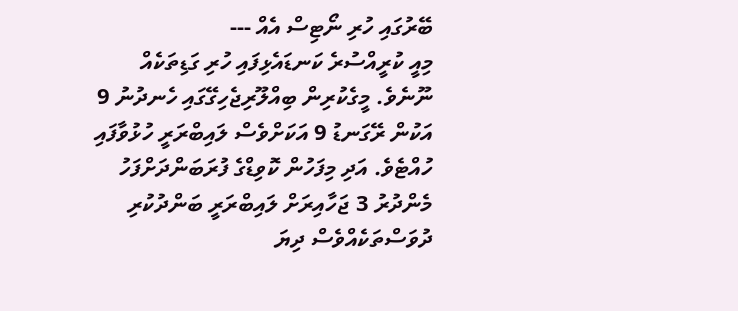ބޭރުގައި ހުރި ނޯޓިސް އެއް ---
މިއީ ކުރީއްސުރެ ކަނޑައެޅިފައި ހުރި ގަޑިތަކެއް ނޫނެވެ. މީގެކުރިން ބިއްލޫރިޖެހިގޭގައި ހެނދުނު 9 އަކުން ރޭގަނޑު 9 އަކަށްވެސް ލައިބްރަރީ ހުޅުވާފައި ހުއްޓެވެ. އަދި މިފަހުން ކޮވިޑްގެ ފުރަބަންދަށްފަހު މެންދުރު 3 ޖަހާއިރަށް ލައިބްރަރީ ބަންދުކުރި ދުވަސްތަކެއްވެސް ދިޔަ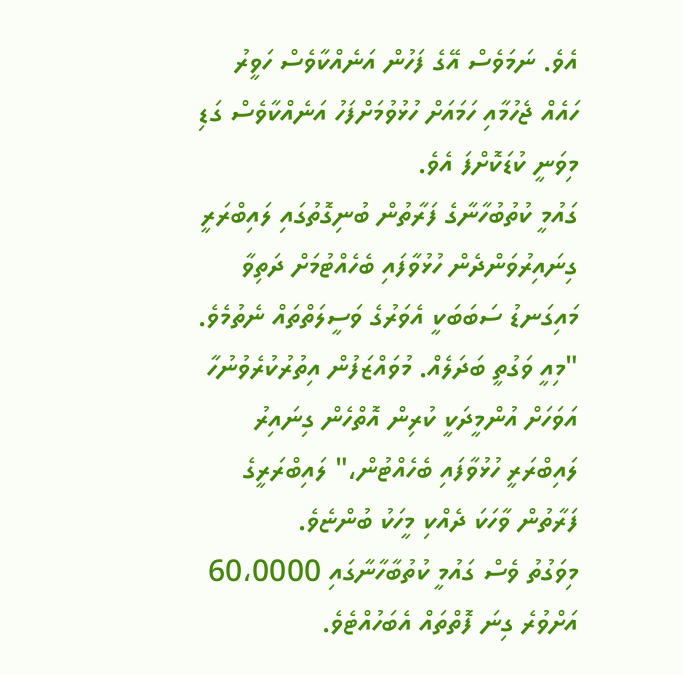އެވެ. ނަމަވެސް އޭގެ ފަހުން އަނެއްކާވެސް ހަވީރު ހައެއް ޖެހުމާއި ހަމައަށް ހުޅުވުމަށްފަހު އަނެއްކާވެސް ގަޑި މިވަނީ ކުޑަކޮށްފަ އެވެ.
ގައުމީ ކުތުބުހާނާގެ ފަރާތުން ބުނިގޮތުގައި ލައިބްރަރީ ގިނައިރުވަންދެން ހުޅުވާފައި ބެހެއްޓުމަށް ދަތިވާ މައިގަނޑު ސަބަބަކީ އެވަރުގެ ވަސީލަތްތައް ނެތުމެވެ.
"މިއީ ވަގުތީ ބަދަލެއް. މުވައްޒަފުން އިތުރުކުރެވުނުހާ އަވަހަށް އުންމީދަކީ ކުރިން އޮތްހެން ގިނައިރު ލައިބްރަރީ ހުޅުވާފައި ބެހެއްޓުން،" ލައިބްރަރީގެ ފަރާތުން ވާހަކަ ދެއްކި މީހަކު ބުންޏެވެ.
މިވަގުތު ވެސް ގައުމީ ކުތުބާހާނާގައި 60،0000 އަށްވުރެ ގިނަ ފޮތްތައް އެބަހުއްޓެވެ.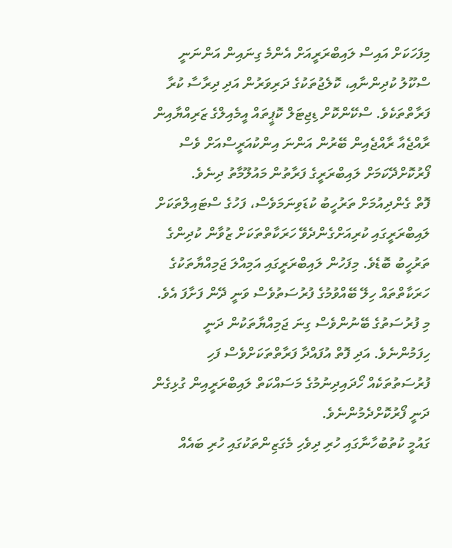މިފަހަކަށް އައިސް ލައިބްރަރީއަށް އެންމެ ގިނައިން އަންނަނީ ސްކޫލު ކުދިންނާއި، ކޮލެޖުތަކުގެ ދަރިވަރުން އަދި ދިރާސާ ކުރާ ފަރާތްތަކެވެ. ސްކޭންކޮށް ޑިޖިޓަލް ކޮޕީތައް އީމެއިލްގެ ޒަރިއްޔާއިން ރާއްޖެއާ ރާއްޖެއިން ބޭރުން އަންނަ އިންކުއަރީސްއަށް ވެސް ފޯރުކޮށްދޭކަމަށް ލައިބްރަރީގެ ފަރާތުން މައުލޫމާތު ދިނެވެ.
ފޮތް ގެންދިއުމަށް ތަރުހީބު ކުޑަވިނަމަވެސް، ފަހުގެ ސްޓައިލްތަކަށް ލައިބްރަރީގައި ކުރިއަށްގެންދެވޭ ހަރަކާތްތަކަށް ޒުވާން ކުދިންގެ ތަރުހީބު ބޮޑެވެ. މިފަހުން ލައިބްރަރީގައި އަމިއްލަ ޖަމިއްޔާތަކުގެ ހަރަކާތްތައް ހިލޭ ބޭއްވުމުގެ ފުރުސަތުވެސް ވަނީ ދޭން ފަށާފަ އެވެ. މި ފުރުސަތުގެ ބޭނުންވެސް ގިނަ ޖަމިއްޔާތަކުން ދަނީ ހިފަމުންނެވެ. އަދި ފޮތް އުފައްދާ ފަރާތްތަކަށްވެސް ފަހި ފުރުސަތުތަކެއް ހޯދައިދިނުމުގެ މަސައްކަތް ލައިބްރަރީއިން ގުޅިގެން ދަނީ ފޯރުކޮށްދެމުންނެވެ.
ގައުމީ ކުތުބުހާނާގައި ހުރި ދިވެހި މެގަޒިންތަކުގައި ހުރި ބައެއް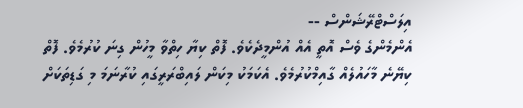އިލަސްޓްރޭޝަންސް --
އެންމެންގެ ވެސް އޮތީ އެއް އުންމީދެކެވެ. ފޮތް ކިޔާ ހިތްވާ މީހުން ގިނަ ކުރުމެވެ. ފޮތް ކިޔޭނެ މާހައުލެއް ގާއިމްކުރުމެވެ. އެކަމަކު މިކަން ލައިބްރަރީގައި ކުރާނަމަ މި ގަޑިތަކަށް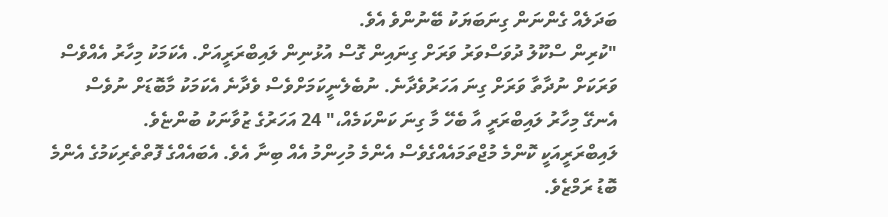ބަދަލެއް ގެންނަން ގިނަބަޔަކު ބޭނުންވެ އެވެ.
"ކުރިން ސްކޫލު ދުވަސްވަރު ވަރަށް ގިނައިން ގޮސް އުޅުނިން ލައިބްރަރީއަށް. އެކަމަކު މިހާރު އެއްވެސް ވަރަކަށް ނުދާތާ ވަރަށް ގިނަ އަހަރުވެދާނެ. ނުބެލެނީކަމަށްވެސް ވެދާނެ އެކަމަކު މާބޮޑަށް ނުވެސް އެނގޭ މިހާރު ލައިބްރަރީ އާ ބެހޭ މާ ގިނަ ކަންކަމެއް،" 24 އަހަރުގެ ޒުވާނަކު ބުންޏެވެ.
ލައިބްރަރީއަކީ ކޮންމެ މުޖްތަމައެއްގެވެސް އެންމެ މުހިންމު އެއް ބިނާ އެވެ. އެބައެއްގެ ފޮތްތެރިކަމުގެ އެންމެ ބޮޑު ރަމްޒެވެ.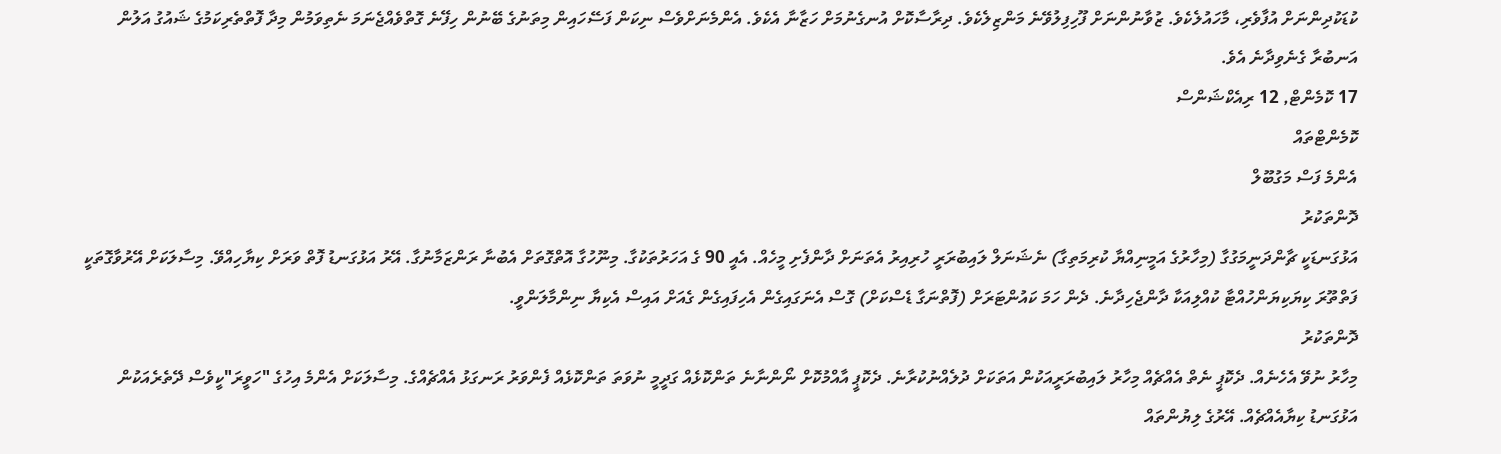ކުޑަކުދިންނަށް އުފާވެރި، މާހައުލެކެވެ. ޒުވާނުންނަށް ފޫހިފިލުވޭނެ މަންޒިލެކެވެ. ދިރާސާކޮށް އުނގެނުމަށް ހަޒާނާ އެކެވެ. އެންމެނަށްވެސް ނިކަން ފަސޭހައިން މިތަނުގެ ބޭނުން ހިފޭނެ ގޮތްވެއްޖެނަމަ ނެތިވަމުން މިދާ ފޮތްތެރިކަމުގެ ޝައުގު އަލުން އަނބުރާ ގެނެވިދާނެ އެވެ.
17 ކޮމެންޓް, 12 ރިއެކްޝަންސް
ކޮމެންޓްތައް
އެންމެ ފަސް މަގުބޫލް
ދޮންތަކުރު
އަޅުގަނޑަކީ ޗާންދަނީމަގުގާ (މިހާރުގެ އަމީނިއްޔާ ކުރިމަތިގާ) ނެޝަނަލް ލައިބުރަރީ ހުރިއިރު އެތަނަށް ދާންފެށި މީހެއް. އެއީ 90 ގެ އަހަރުތަކުގާ. މިނޫހުގާ އޮތްގޮތަށް އެބުނާ ރަންޒަމާނުގާ. އޭރު އަޅުގަނޑު ފޮތް ވަރަށް ކިޔާހިއްވޭ. މިސާލަކަށް އޭރުވާގޮތަކީ ފަތްތޫރަ ކިޔަކިޔަންހުއްޓާ ކުއްލިއަކާ ދާންޖެހިދާނެ. ދެން ހަމަ ކައުންޓަރަށް (ފޮތްނަގާ ޑެސްކަށް) ގޮސް އެނަގައިގެން އެހިފައިގެން ގެއަށް އައިސް އެކިޔާ ނިންމާލަންވީ.
ދޮންތަކުރު
މިހާރު ނުވޭ އެހެނެއް. ދެކޮޕީ ނެތް އެއްޗެއް މިހާރު ލައިބުރަރީއަކުން އަތަކަށް ދުލެއްނުކުރާނެ. ދެކޮޕީ އާއްމުކޮށް ނޯންނާނެ ތަންކޮޅެއް ގަދީމީ ނުވަތަ ތަންކޮޅެއް ފެންވަރު ރަނގަޅު އެއްޗެއްގެ. މިސާލަކަށް އެންމެ އިހުގެ "ހަވީރަ"ކީވެސް ދޭތެރެއަކުން އަޅުގަނޑު ކިޔާއެއްޗެއް. އޭރުގެ ލިޔުންތައް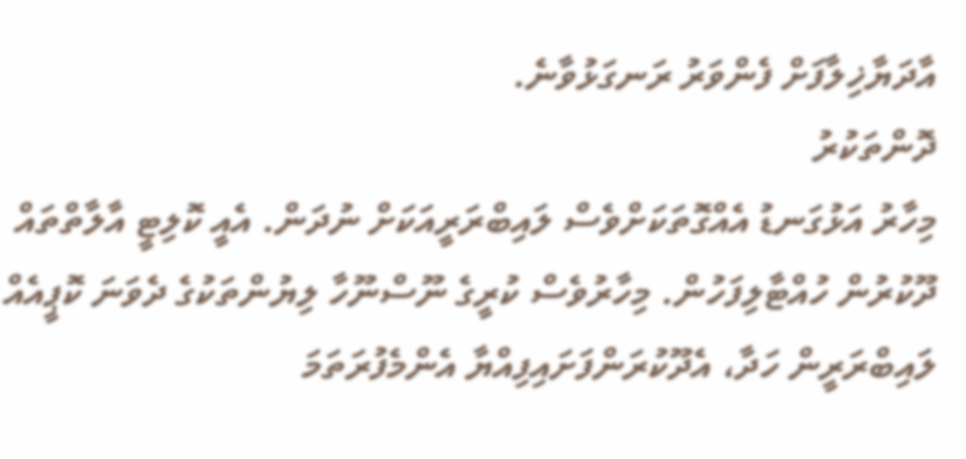އާދަޔާޚިލާފަށް ފެންވަރު ރަނގަޅުވާނެ.
ދޮންތަކުރު
މިހާރު އަޅުގަނޑު އެއްގޮތަކަށްވެސް ލައިބްރަރީއަކަށް ނުދަން. އެއީ ކޮލިޓީ އާލާތްތައް ދޫކުރުން ހުއްޓާލިފަހުން. މިހާރުވެސް ކުރީގެ ނޫސްނޫހާ ލިޔުންތަކުގެ ދެވަނަ ކޮޕީއެއް ލައިބްރަރީން ހަދާ، އެދޫކުރަންފަށައިފިއްޔާ އެންމެފުރަތަމަ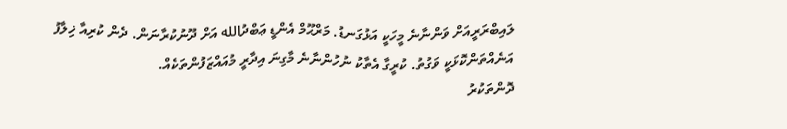ލައިބްރަރީއަށް ވަންނާނެ މީހަކީ އަޅުގަނޑު. މަރްޙޫމް އެންޑީ ޢަބްދުالله އަށް ދޫނުކުރާނަން. ދެން ކުރިއާ ޚިލާފު އަނެއްތަންކޮޅަކީ ވަގުތު. ކުރީގާ އެތާކު ނުހުންނާނެ މާގިނަ އިދާރީ މުއައްޒަފުންތަކެއް.
ދޮންތަކުރު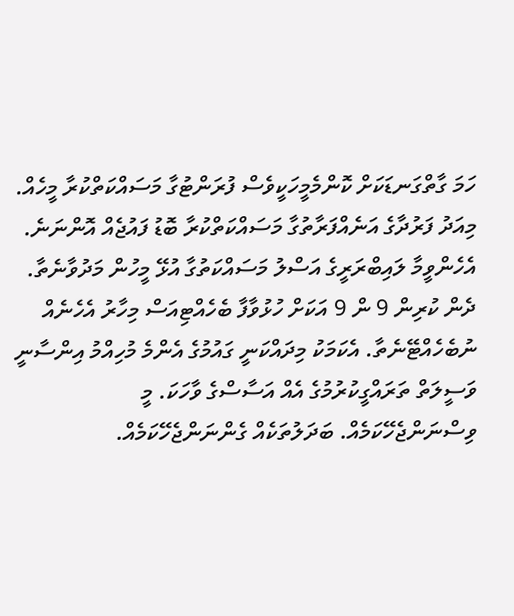ހަމަ ގާތްގަނޑަކަށް ކޮންމެމީހަކީވެސް ފުރަންޓުގާ މަސައްކަތްކުރާ މީހެއް. މިއަދު ފަރުދާގެ އަނެއްފަރާތުގާ މަސައްކަތްކުރާ ބޮޑު ފައުޖެއް އޮންނަނެ. އެހެންވީމާ ލައިބްރަރީގެ އަސްލު މަސައްކަތުގާ އުޅޭ މީހުން މަދުވާނެތާ. ދެން ކުރިން 9 ން 9 އަކަށް ހުޅުވާފާ ބެހެއްޓިއަސް މިހާރު އެހެނެއް ނުބެހެއްޓޭނެތާ. އެކަމަކު މިދައްކަނީ ގައުމުގެ އެންމެ މުހިއްމު އިންސާނީ ވަސީލަތް ތަރައްގީކުރުމުގެ އެއް އަސާސްގެ ވާހަކަ. މީ ވިސްނަންޖެހޭކަމެއް. ބަދަލުތަކެއް ގެންނަންޖެހޭކަމެއް.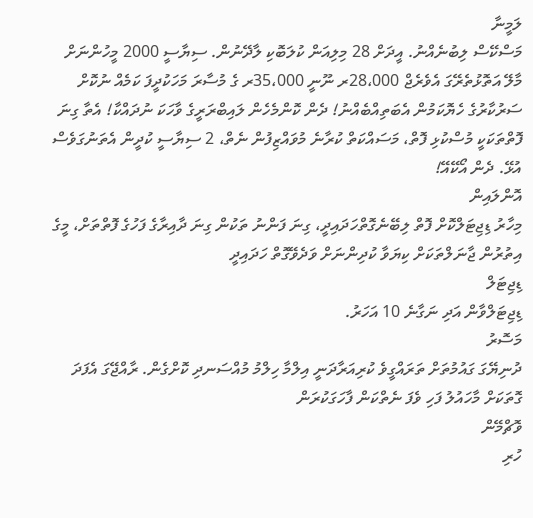ލަމީނާ
މަސްކޭސް ލިބުނެއްނު. އީދަށް 28 މިލިއަން ކުލަބޮކި ލާދޭނުން. ސިޔާސީ 2000 މީހުންނަށް މާލޭ އަތޮޅުތެރޭގަ އެވެރެޖް 28،000ރ ނޫނީ 35،000ރ ގެ މުސާރަ މަހަކުދީފަ ކަމެއް ނުކޮށް ސަރުކާރުގެ ހެޔޮކަމުން އެބަތިއްބެއްނު! ދެން ކޮންމެހެން ލައިބްރަރީގެ ވާހަކަ ނުދައްކާ! އެތާ ގިނަ ފޮތްތަކަކީ މުސްކުޅި ފޮތް، މަސައްކަތް ކުރާނެ މުވައްޒިފުން ނެތް، 2 ސިޔާސީ ކުދީން އެތަނުގަވެސް އުޅޭ. ދެން އޯކޭއޭ!
އޮންލައިން
މިހާރު ޑިޖިޓަލްކޮށް ފޮތް ލިބޭނެގޮތްހަދައިދީ، ގިނަ ފަންނު ތަކުން ގިނަ ދާއިރާގެ ފަހުގެ ފޮތްތަށް، މީގެ އިތުރުން ޖާނަލްތަކަށް ކިޔަވާ ކުދިންނަށް ވަދެވޭގޮތް ހަދައިދީ
ޑިޖިޓަލް
ޑިޖިޓަލްވާން އަދި ނަގާނެ 10 އަހަރު.
މަސޮރު
ދުނިޔޭގަ ގައުމުތަށް ތަރައްގީވެ ކުރިއަރާދަނީ އިލްމާ ހިލްމު މުއްސަނދި ކޮށްގެން. ރާއްޖޭގަ އެފަދަ ގޮތަކަށް މާހައުލު ފަހި ވެފަ ނެތްކަން ފާހަގަކުރަން
ވޮޗްމޭން
ހުރި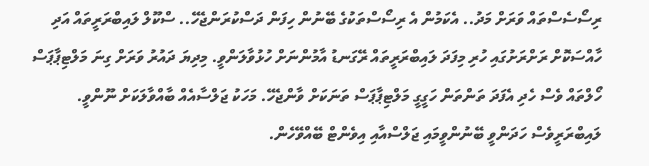ރިސޯސެސްތައް ވަރަށް މަދު.. އެކަމުން އެ ރިސޯސްތަކުގެ ބޭނުން ހިފަން ދަސްކުރަންޖެހޭ.. ސްކޫލް ލައިބްރަރީތައް އަދި ހާއްސަކޮށް ރަށްރަށުގައި ހުރި މިފަދަ ލައިބްރަރީތައް ރޭގަނޑު އާމުންނަށް ހުޅުވާލަންވީ. މިދިޔަ ދައުރު ވަރަށް ގިނަ މަލްޓިޕާޕަސް ހޯލްތައް ވެސް ހެދި އެފަދަ ތަންތަން ހަގީގީ މަލްޓިޕާޕަސް ތަނަކަށް ވާންޖެހޭ. މަހަކު ޖަލްސާއެއް ބާއްވާލަކަށް ނޫންވީ. ލައިބްރަރީވެސް ހަދަންވީ ބޭނުންވީމައި ޖަލްސްއާއި އިވެންޓް ބޭއްވޭހެން.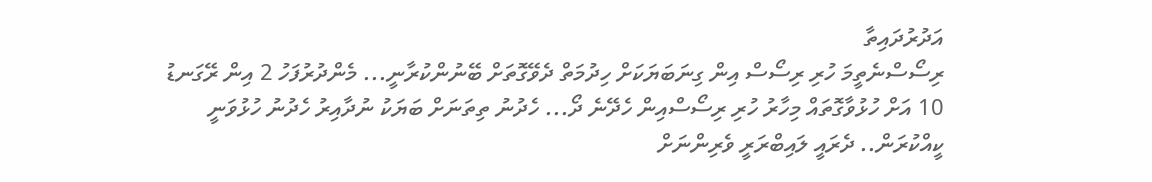އަދުރުދައިތާ
ރިސޯސްނެތީމަ ހުރި ރިސޯސް އިން ގިނަބަޔަކަށް ހިދުމަތް ދެވޭގޮތަށް ބޭނުންކުރާނީ... މެންދުރުފަހު 2 އިން ރޭގަނޑު 10 އަށް ހުޅުވާގޮތައް މިހާރު ހުރި ރިސޯސްއިން ހެދޭނެ ދޯ... ހެދުނު ތިތަނަށް ބަޔަކު ނުދާއިރު ހެދުނު ހުޅުވަނީ ކީއްކުރަން.. ދެރައީ ލައިބްރަރީ ވެރިންނަށް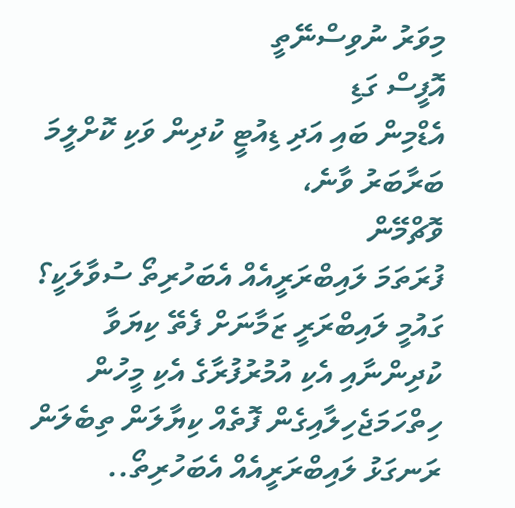މިވަރު ނުވިސްނޭތީ
އޮފީސް ގަޑި
އެޑްމިން ބައި އަދި ޑިއުޓީ ކުދިން ވަކި ކޮށްލީމަ ބަރާބަރު ވާނެ،
ވޮޗްމޭން
ފުރަތަމަ ލައިބްރަރީއެއް އެބަހުރިތޯ ސުވާލަކީ؟ ގައުމީ ލައިބްރަރީ ޒަމާނަށް ފެތޭ ކިޔަވާ ކުދިންނާއި އެކި އުމުރުފުރާގެ އެކި މީހުން ހިތްހަމަޖެހިލާއިގެން ފޮތެއް ކިޔާލަން ތިބެލަން ރަނގަޅު ލައިބްރަރީއެއް އެބަހުރިތޯ..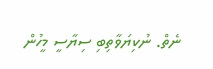ނެތް. ނުކިޔަވާތިބި ސިޔާސީ މީހުން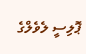ޕޮލިސީ ލެވެލްގެ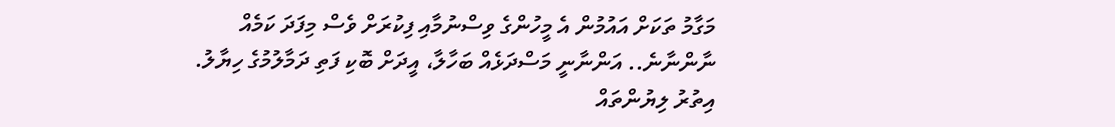މަގާމު ތަކަށް އައުމުން އެ މީހުންގެ ވިސްނުމާއި ފިކުރަށް ވެސް މިފަދަ ކަމެއް ނާންނާނެ.. އަންނާނީ މަސްދަޅެއް ބަހާލާ، އީދަށް ބޮކި ފަތި ދަމާލުމުގެ ހިޔާލު.
އިތުރު ލިޔުންތައް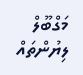މަގްބޫލް ލިޔުންތައް